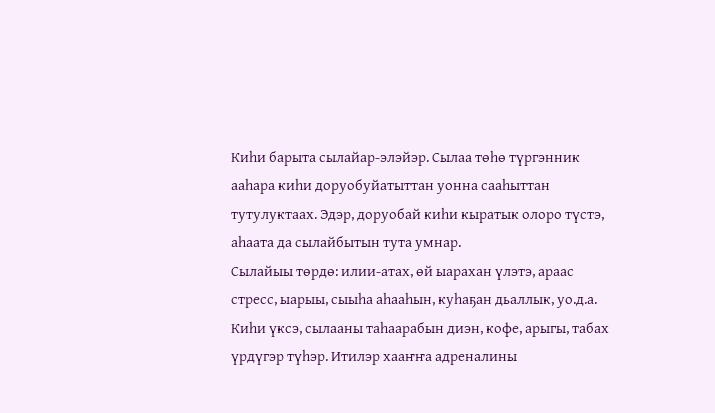Киһи барыта сылайар-элэйэр. Сылаа төһө түргэнник ааһара киһи доруобуйатыттан уонна сааһыттан тутулуктаах. Эдэр, доруобай киһи кыратык олоро түстэ, аһаата да сылайбытын тута умнар.
Сылайыы төрдө: илии-атах, өй ыарахан үлэтэ, араас стресс, ыарыы, сыыһа аһааһын, куһаҕан дьаллык, уо.д.а. Киһи үксэ, сылааны таһаарабын диэн, кофе, арыгы, табах үрдүгэр түһэр. Итилэр хааҥҥа адреналины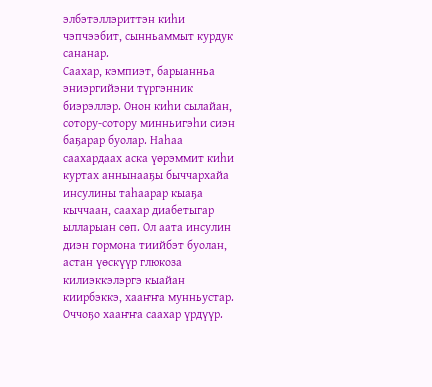элбэтэллэриттэн киһи чэпчээбит, сынньаммыт курдук сананар.
Саахар, кэмпиэт, барыанньа эниэргийэни түргэнник биэрэллэр. Онон киһи сылайан, сотору-сотору минньигэһи сиэн баҕарар буолар. Наһаа саахардаах аска үөрэммит киһи куртах аннынааҕы быччархайа инсулины таһаарар кыаҕа кыччаан, саахар диабетыгар ылларыан сөп. Ол аата инсулин диэн гормона тиийбэт буолан, астан үөскүүр глюкоза килиэккэлэргэ кыайан киирбэккэ, хааҥҥа мунньустар. Оччоҕо хааҥҥа саахар үрдүүр.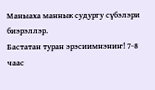Маныаха маннык судургу сүбэлэри биэрэллэр.
Бастатан туран эрэсиимнэниҥ! 7-8 чаас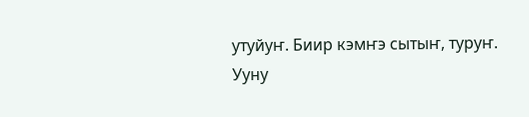утуйуҥ. Биир кэмҥэ сытыҥ, туруҥ. Ууну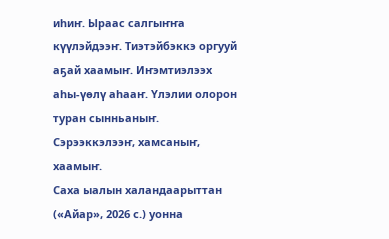иһиҥ. Ыраас салгыҥҥа күүлэйдээҥ. Тиэтэйбэккэ оргууй аҕай хаамыҥ. Иҥэмтиэлээх аһы-үөлү аһааҥ. Үлэлии олорон туран сынньаныҥ. Сэрээккэлээҥ, хамсаныҥ, хаамыҥ.
Саха ыалын халандаарыттан («Айар», 2026 с.) уонна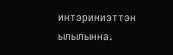интэриниэттэн ылылынна.